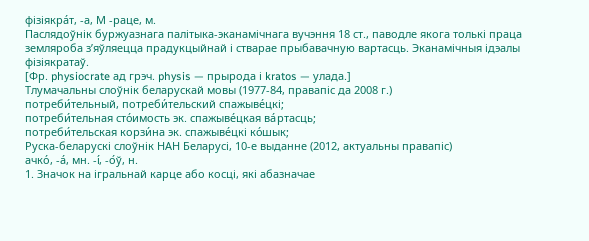фізіякра́т, ‑а, М ‑раце, м.
Паслядоўнік буржуазнага палітыка-эканамічнага вучэння 18 ст., паводле якога толькі праца земляроба з’яўляецца прадукцыйнай і стварае прыбавачную вартасць. Эканамічныя ідэалы фізіякратаў.
[Фр. physiocrate ад грэч. physis — прырода і kratos — улада.]
Тлумачальны слоўнік беларускай мовы (1977-84, правапіс да 2008 г.)
потреби́тельный, потреби́тельский спажыве́цкі;
потреби́тельная сто́имость эк. спажыве́цкая ва́ртасць;
потреби́тельская корзи́на эк. спажыве́цкі ко́шык;
Руска-беларускі слоўнік НАН Беларусі, 10-е выданне (2012, актуальны правапіс)
ачко́, -а́, мн. -і́, -о́ў, н.
1. Значок на ігральнай карце або косці, які абазначае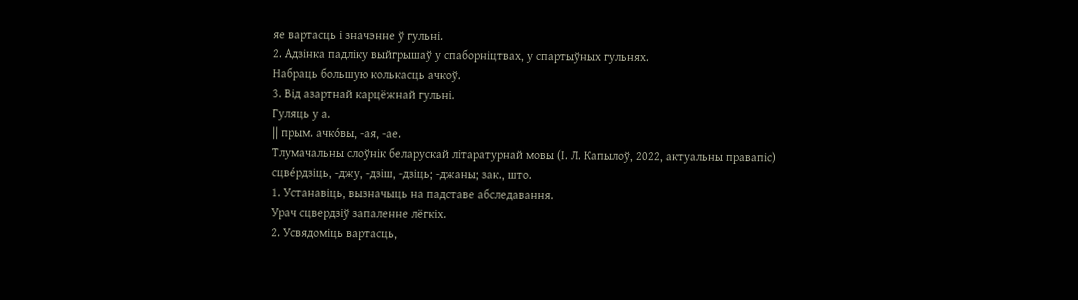яе вартасць і значэнне ў гульні.
2. Адзінка падліку выйгрышаў у спаборніцтвах, у спартыўных гульнях.
Набраць большую колькасць ачкоў.
3. Від азартнай карцёжнай гульні.
Гуляць у а.
|| прым. ачко́вы, -ая, -ае.
Тлумачальны слоўнік беларускай літаратурнай мовы (І. Л. Капылоў, 2022, актуальны правапіс)
сцве́рдзіць, -джу, -дзіш, -дзіць; -джаны; зак., што.
1. Устанавіць, вызначыць на падставе абследавання.
Урач сцвердзіў запаленне лёгкіх.
2. Усвядоміць вартасць,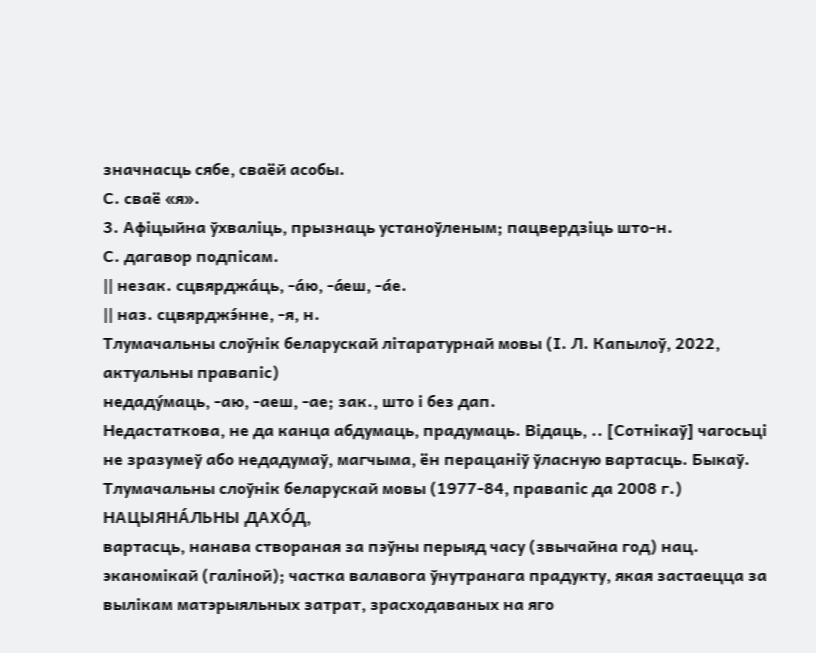значнасць сябе, сваёй асобы.
С. сваё «я».
3. Афіцыйна ўхваліць, прызнаць устаноўленым; пацвердзіць што-н.
С. дагавор подпісам.
|| незак. сцвярджа́ць, -а́ю, -а́еш, -а́е.
|| наз. сцвярджэ́нне, -я, н.
Тлумачальны слоўнік беларускай літаратурнай мовы (І. Л. Капылоў, 2022, актуальны правапіс)
недаду́маць, ‑аю, ‑аеш, ‑ае; зак., што і без дап.
Недастаткова, не да канца абдумаць, прадумаць. Відаць, .. [Сотнікаў] чагосьці не зразумеў або недадумаў, магчыма, ён перацаніў ўласную вартасць. Быкаў.
Тлумачальны слоўнік беларускай мовы (1977-84, правапіс да 2008 г.)
НАЦЫЯНА́ЛЬНЫ ДАХО́Д,
вартасць, нанава створаная за пэўны перыяд часу (звычайна год) нац. эканомікай (галіной); частка валавога ўнутранага прадукту, якая застаецца за вылікам матэрыяльных затрат, зрасходаваных на яго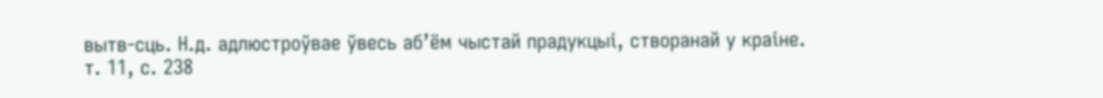вытв-сць. Н.д. адлюстроўвае ўвесь аб’ём чыстай прадукцыі, створанай у краіне.
т. 11, с. 238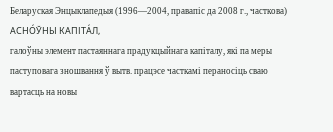Беларуская Энцыклапедыя (1996—2004, правапіс да 2008 г., часткова)
АСНО́ЎНЫ КАПІТА́Л,
галоўны элемент пастаяннага прадукцыйнага капіталу, які па меры паступовага зношвання ў вытв. працэсе часткамі пераносіць сваю вартасць на новы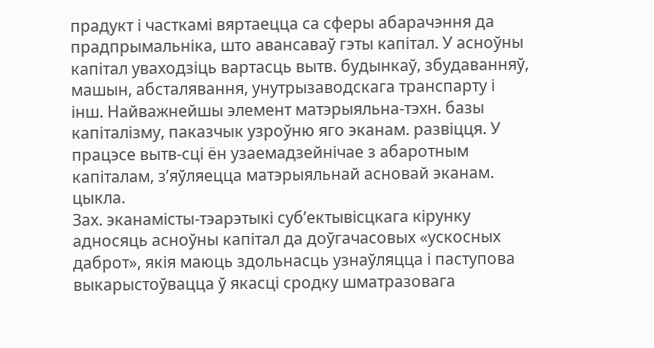прадукт і часткамі вяртаецца са сферы абарачэння да прадпрымальніка, што авансаваў гэты капітал. У асноўны капітал уваходзіць вартасць вытв. будынкаў, збудаванняў, машын, абсталявання, унутрызаводскага транспарту і інш. Найважнейшы элемент матэрыяльна-тэхн. базы капіталізму, паказчык узроўню яго эканам. развіцця. У працэсе вытв-сці ён узаемадзейнічае з абаротным капіталам, з’яўляецца матэрыяльнай асновай эканам. цыкла.
Зах. эканамісты-тэарэтыкі суб’ектывісцкага кірунку адносяць асноўны капітал да доўгачасовых «ускосных даброт», якія маюць здольнасць узнаўляцца і паступова выкарыстоўвацца ў якасці сродку шматразовага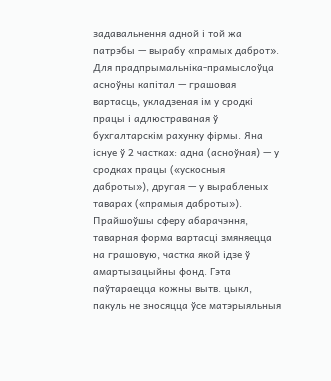задавальнення адной і той жа патрэбы — вырабу «прамых даброт». Для прадпрымальніка-прамыслоўца асноўны капітал — грашовая вартасць, укладзеная ім у сродкі працы і адлюстраваная ў бухгалтарскім рахунку фірмы. Яна існуе ў 2 частках: адна (асноўная) — у сродках працы («ускосныя даброты»), другая — у вырабленых таварах («прамыя даброты»). Прайшоўшы сферу абарачэння, таварная форма вартасці змяняецца на грашовую, частка якой ідзе ў амартызацыйны фонд. Гэта паўтараецца кожны вытв. цыкл, пакуль не зносяцца ўсе матэрыяльныя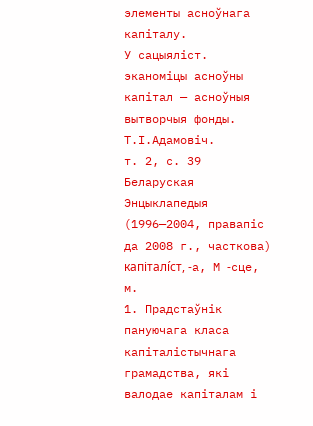элементы асноўнага капіталу.
У сацыяліст. эканоміцы асноўны капітал — асноўныя вытворчыя фонды.
Т.І.Адамовіч.
т. 2, с. 39
Беларуская Энцыклапедыя (1996—2004, правапіс да 2008 г., часткова)
капіталі́ст, ‑а, М ‑сце, м.
1. Прадстаўнік пануючага класа капіталістычнага грамадства, які валодае капіталам і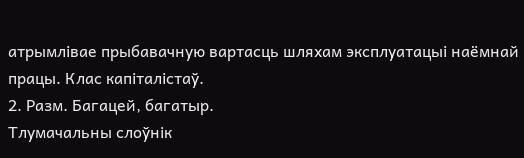атрымлівае прыбавачную вартасць шляхам эксплуатацыі наёмнай працы. Клас капіталістаў.
2. Разм. Багацей, багатыр.
Тлумачальны слоўнік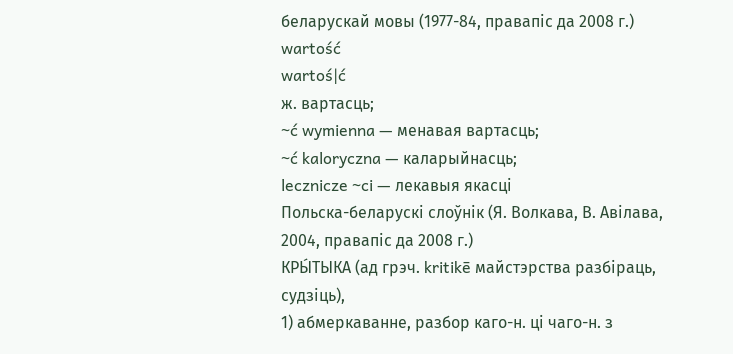беларускай мовы (1977-84, правапіс да 2008 г.)
wartość
wartoś|ć
ж. вартасць;
~ć wymienna — менавая вартасць;
~ć kaloryczna — каларыйнасць;
lecznicze ~ci — лекавыя якасці
Польска-беларускі слоўнік (Я. Волкава, В. Авілава, 2004, правапіс да 2008 г.)
КРЫ́ТЫКА (ад грэч. kritikē майстэрства разбіраць, судзіць),
1) абмеркаванне, разбор каго-н. ці чаго-н. з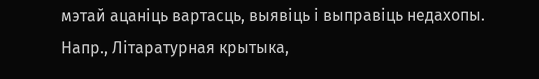мэтай ацаніць вартасць, выявіць і выправіць недахопы. Напр., Літаратурная крытыка,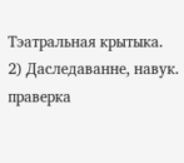Тэатральная крытыка.
2) Даследаванне, навук. праверка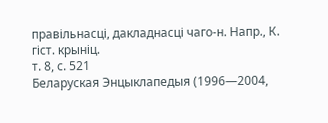правільнасці, дакладнасці чаго-н. Напр., К. гіст. крыніц.
т. 8, с. 521
Беларуская Энцыклапедыя (1996—2004,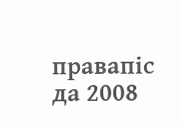правапіс да 2008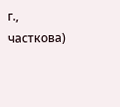г., часткова)